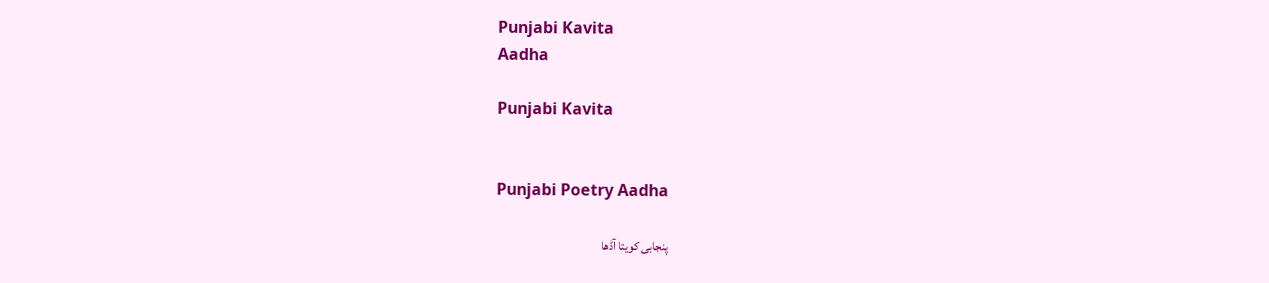Punjabi Kavita
Aadha

Punjabi Kavita


Punjabi Poetry Aadha

پنجابی کویتا آڈھا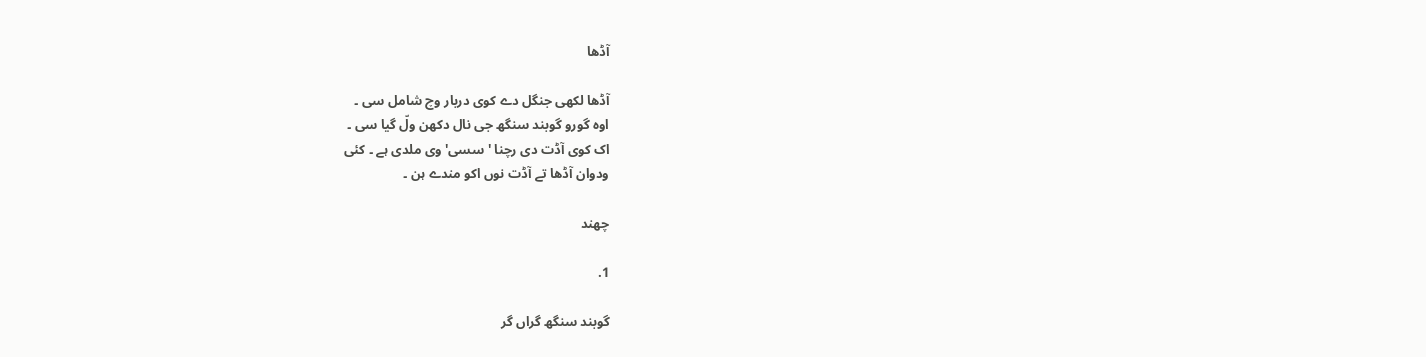آڈھا

آڈھا لکھی جنگل دے کوی دربار وچ شامل سی ۔
اوہ گورو گوبند سنگھ جی نال دکھن ولّ گیا سی ۔
اک کوی آڈت دی رچنا 'سسی' وی ملدی ہے ۔ کئی
ودوان آڈھا تے آڈت نوں اکو مندے ہن ۔

چھند

1.

گوبند سنگھ گراں گر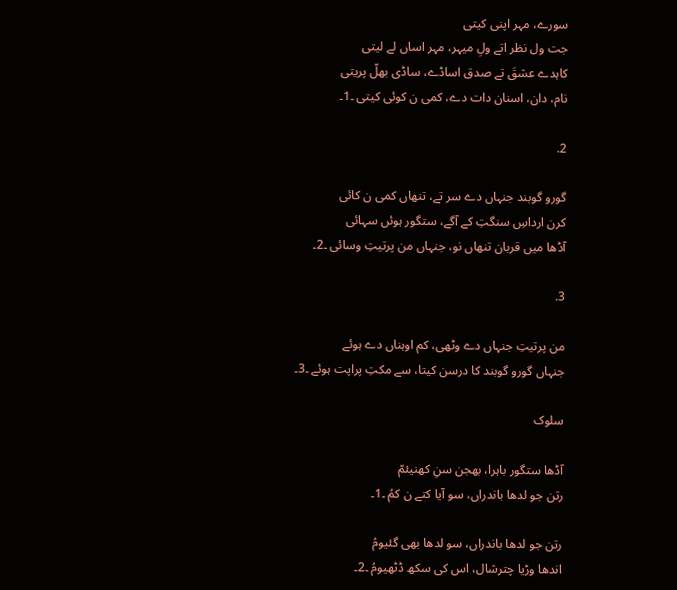سورے، مہر اپنی کیتی
جت ول نظر اتے ولِ میہر، مہر اساں لے لیتی
کاہدے عشقَ تے صدق اساڈے، ساڈی بھلّ پریتی
نام، دان، اسنان دات دے، کمی ن کوئی کیتی ۔1۔

2.

گورو گوبند جنہاں دے سر تے، تنھاں کمی ن کائی
کرن ارداسِ سنگتِ کے آگے، ستگور ہوئں سہائی
آڈھا میں قربان تنھاں نو، جنہاں من پرتیتِ وسائی ۔2۔

3.

من پرتیتِ جنہاں دے وٹھی، کم اوہناں دے ہوئے
جنہاں گورو گوبند کا درسن کیتا، سے مکتِ پراپت ہوئے ۔3۔

سلوک

آڈھا ستگور باہرا، بھجن سنِ کھنیئمّ
رتن جو لدھا باندراں، سو آیا کتے ن کمُ ۔1۔

رتن جو لدھا باندراں، سو لدھا بھی گئیومُ
اندھا وڑیا چترشال، اس کی سکھ ڈٹھیومُ ۔2۔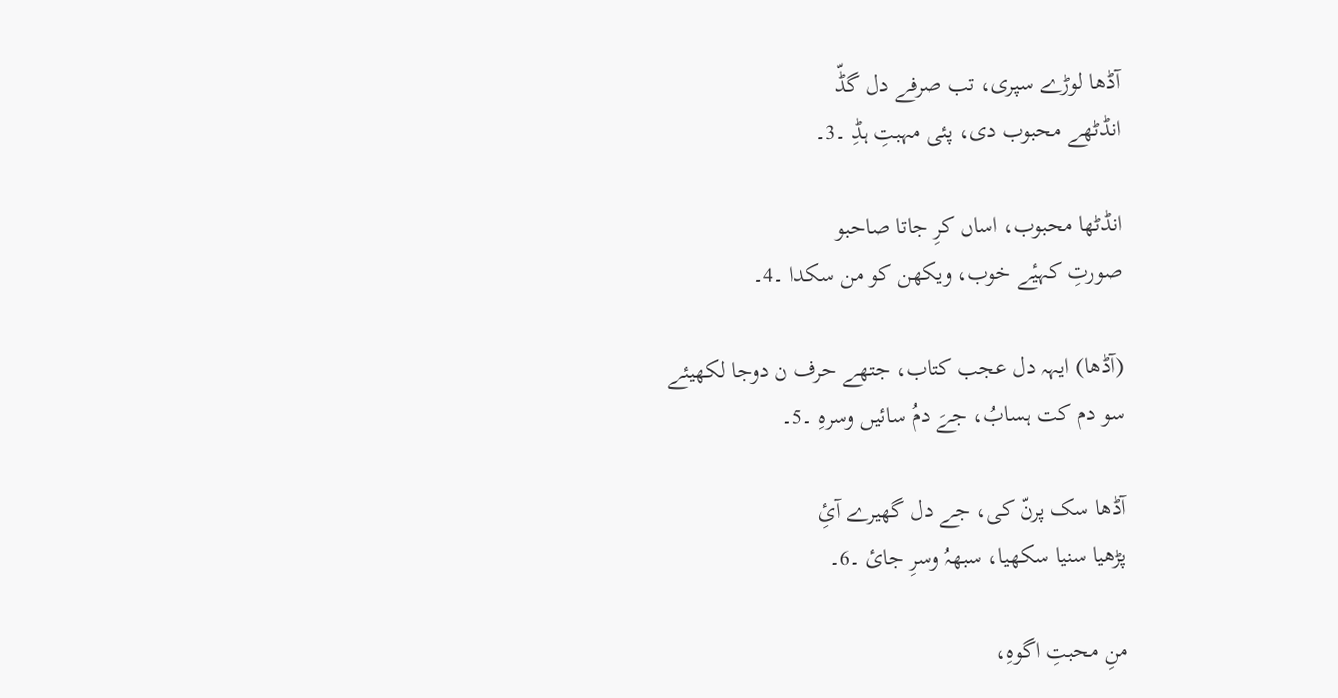آڈھا لوڑے سپری، تب صرفے دل گڈّ
انڈٹھے محبوب دی، پئی مہبتِ ہڈِ ۔3۔

انڈٹھا محبوب، اساں کرِ جاتا صاحبو
صورتِ کہیٔے خوب، ویکھن کو من سکدا ۔4۔

(آڈھا) ایہہ دل عجب کتاب، جتھے حرف ن دوجا لکھیئے
سو دم کت ہسابُ، جےَ دمُ سائیں وسرہِ ۔5۔

آڈھا سک پرنّ کی، جے دل گھیرے آئِ
پڑھیا سنیا سکھیا، سبھہُ وسرِ جائ ۔6۔

منِ محبتِ اگوہِ،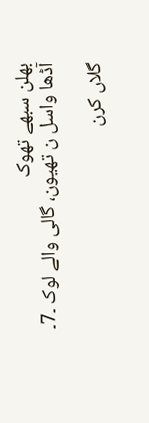بھلن سبھے تھوک
آڈھا واسل ن تھیون، گالی والے لوک ۔7۔

گلاں کرن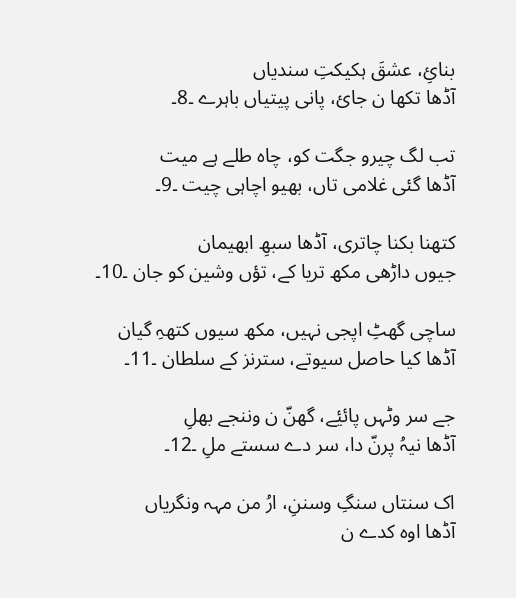بنائِ، عشقَ ہکیکتِ سندیاں
آڈھا تکھا ن جائ، پانی پیتیاں باہرے ۔8۔

تب لگ چیرو جگت کو، چاہ طلے ہے میت
آڈھا گئی غلامی تاں، بھیو اچاہی چیت ۔9۔

کتھنا بکنا چاتری، آڈھا سبھِ ابھیمان
جیوں داڑھی مکھ تریا کے، تؤں وشین کو جان ۔10۔

ساچی گھٹِ اپجی نہیں، مکھ سیوں کتھہِ گیان
آڈھا کیا حاصل سیوتے، سترنز کے سلطان ۔11۔

جے سر وٹہں پائیٔے، گھنّ ن وننجے بھلِ
آڈھا نیہُ پرنّ دا، سر دے سستے ملِ ۔12۔

اک سنتاں سنگِ وسننِ، ارُ من مہہ ونگریاں
آڈھا اوہ کدے ن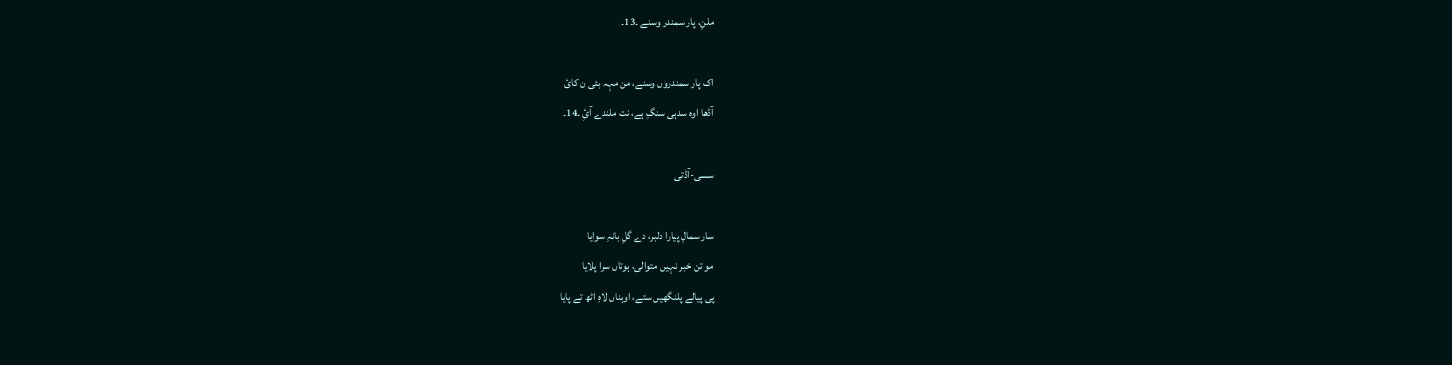ملنِ، پار سمندر وسنے ۔13۔

اک پار سمندروں وسنے، من مہہ بئی ن کائ
آڈھا اوہ سدہی سنگِ ہے، نت ملندے آئِ ۔14۔

سسی-آڈتی

سار سمالِ پیارا دلبر، دے گلِ بانہِ سوایا
مو تن خبر نہیں متوالی، ہوتاں سرا پلایا
پی پیالے پلنگھیں ستے، اوہناں لاہِ اٹھ تے پایا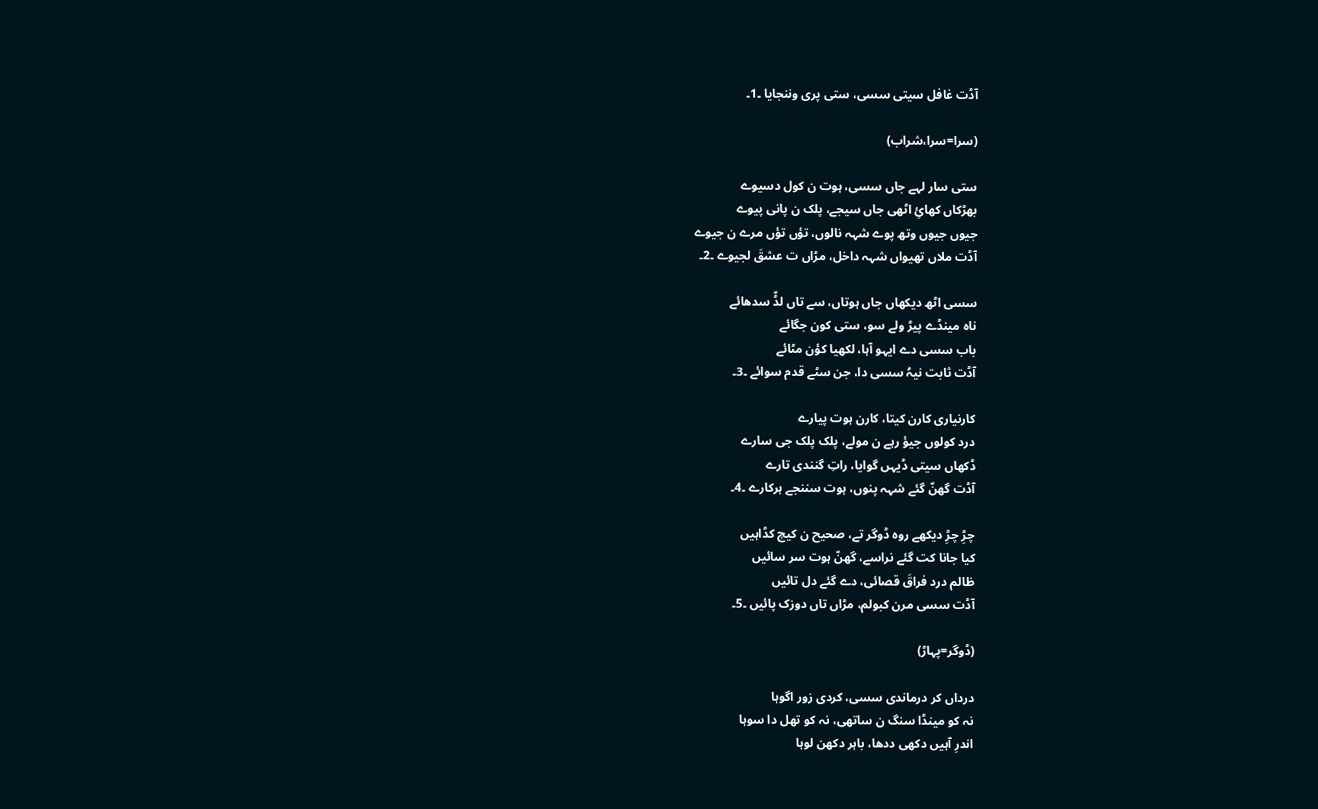آڈت غافل سیتی سسی، ستی پری وننجایا ۔1۔

(سرا=سرا،شراب)

ستی سار لہے جاں سسی، ہوت ن کول دسیوے
بھڑکاں کھائِ اٹھی جاں سیجے، پلک ن پانی پیوے
جیوں جیوں وتھ پوے شہہ نالوں، تؤں تؤں مرے ن جیوے
آڈت ملاں تھیواں شہہ داخل، مڑاں ت عشقَ لجیوے ۔2۔

سسی اٹھ دیکھاں جاں ہوتاں، سے تاں لڈّ سدھائے
ناہ مینڈے پیڑ ولے سو، ستی کون جگائے
باب سسی دے ایہو آہا، لکھیا کؤن مٹائے
آڈت ثابت نیہُ سسی دا، جن سٹے قدم سوائے ۔3۔

کارنیاری کارن کیتا، کارن ہوت پیارے
درد کولوں جیؤ رہے ن مولے، پلک پلک جی سارے
ڈکھاں سیتی ڈیہں گوایا، راتِ گنندی تارے
آڈت گھنّ گئے شہہ پنوں، ہوت سننجے ہرکارے ۔4۔

چڑِ چڑِ دیکھے روہ ڈوگر تے، صحیح ن کیچ کڈاہیں
کیا جانا کت گئے نراسے، گھنّ ہوت سر سائیں
ظالم درد فراقَ قصائی، دے گئے دل تائیں
آڈت سسی مرن کبولم، مڑاں تاں دوزک پائیں ۔5۔

(ڈوگر=پہاڑ)

درداں کر درماندی سسی، کردی زور اگوہا
نہ کو مینڈا سنگ ن ساتھی، نہ کو تھل دا سوہا
اندرِ آہیں دکھی ددھا، باہر دکھن لوہا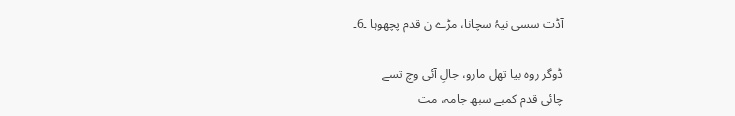آڈت سسی نیہُ سچانا، مڑے ن قدم پچھوہا ۔6۔

ڈوگر روہ بیا تھل مارو، جالِ آئی وچ تسے
چائی قدم کمبے سبھ جامہ، مت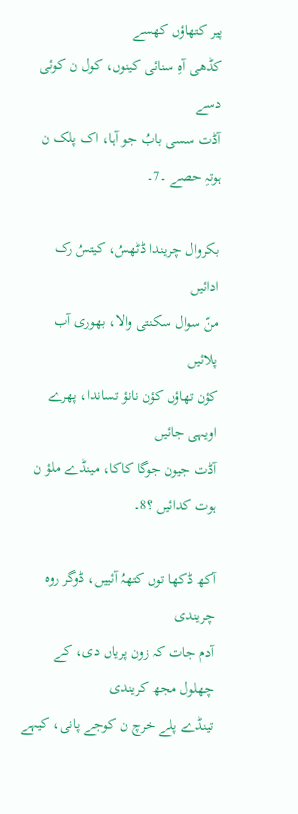پیر کتھاؤں کھسے
کڈھی آہِ سنائی کینوں، کول ن کوئی دسے
آڈت سسی بابُ جو آہا، اک پلک ن ہوتہِ حصے ۔7۔

بکروال چریندا ڈٹھسُ، کیتسُ رک ادائیں
منّ سوال سکنتی والا، بھوری آب پلائیں
کؤن تھاؤں کؤن نانؤ تساندا، پھرے اویہی جائیں
آڈت جیون جوگا کاکا، مینڈے ملؤ ن ہوت کدائیں ؟8۔

آکھ ڈکھا توں کتھہُ آئییں، ڈوگر روہ چریندی
آدم جات کہ زون پریاں دی، کے چھلول مجھ کریندی
تینڈے پلے خرچ ن کوجے پانی، کیہے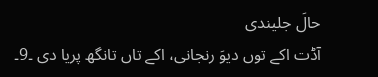حالَ جلیندی
آڈت اکے توں دیوَ رنجانی، اکے تاں تانگھ پریا دی ۔9۔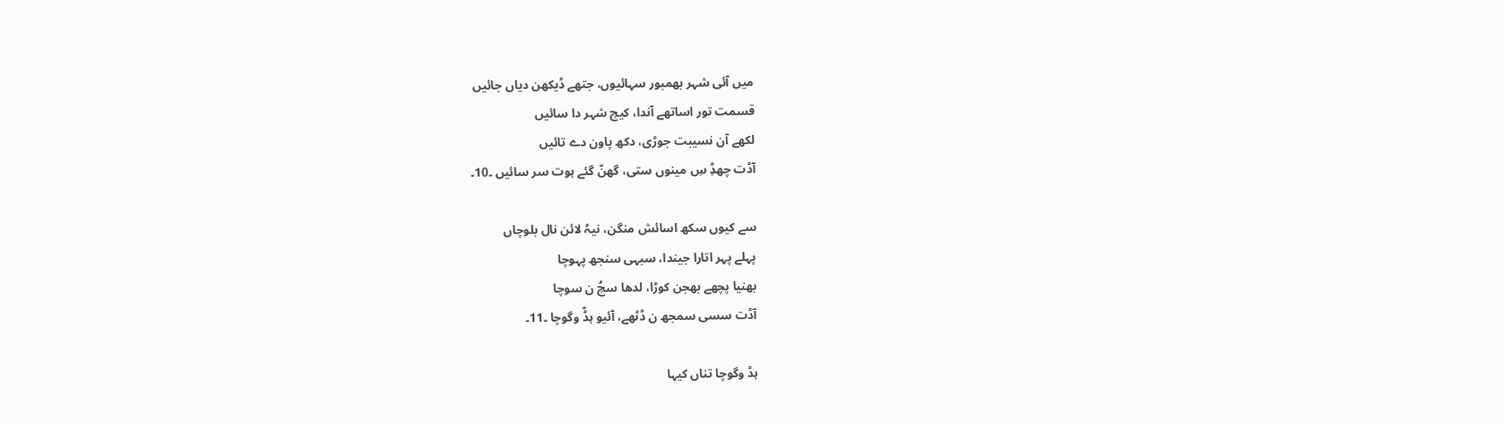میں آئی شہر بھمبور سہائیوں، جتھے ڈیکھن دیاں جائیں
قسمت تور اساتھے آندا، کیچ شہر دا سائیں
لکھے آن نسیبت جوڑی، دکھ پاون دے تائیں
آڈت چھڈِ سِ مینوں ستی، گھنّ گئے ہوت سر سائیں ۔10۔

سے کیوں سکھ اسائش منگن، نیہُ لائن نال بلوچاں
پہلے پہر اتارا جیندا، سبہی سنجھ پہوچا
بھنیا پچھے بھجن کوڑا، لدھا سچُ ن سوچا
آڈت سسی سمجھ ن ڈٹھے، آئیو ہڈّ وگوچا ۔11۔

ہڈ وگوچا تناں کیہا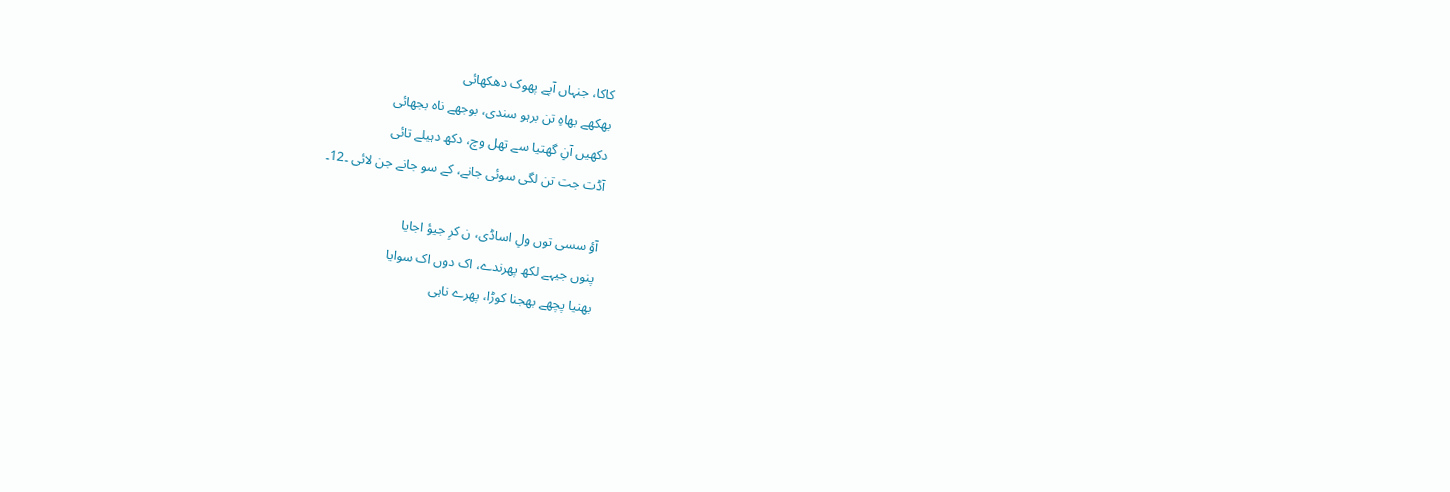کاکا، جنہاں آپے پھوک دھکھائی
بھکھے بھاہِ تن برہو سندی، بوجھے ناہ بجھائی
دکھیں آنِ گھتیا سے تھل وچ، دکھ دہیلے تائی
آڈت جت تن لگی سوئی جانے، کے سو جانے جن لائی ۔12۔

آؤ سسی توں ولِ اساڈی، ن کرِ جیؤ اجایا
پنوں جیہے لکھ پھرندے، اک دوں اک سوایا
بھنیا پچھے بھجنا کوڑا، پھرے ناہی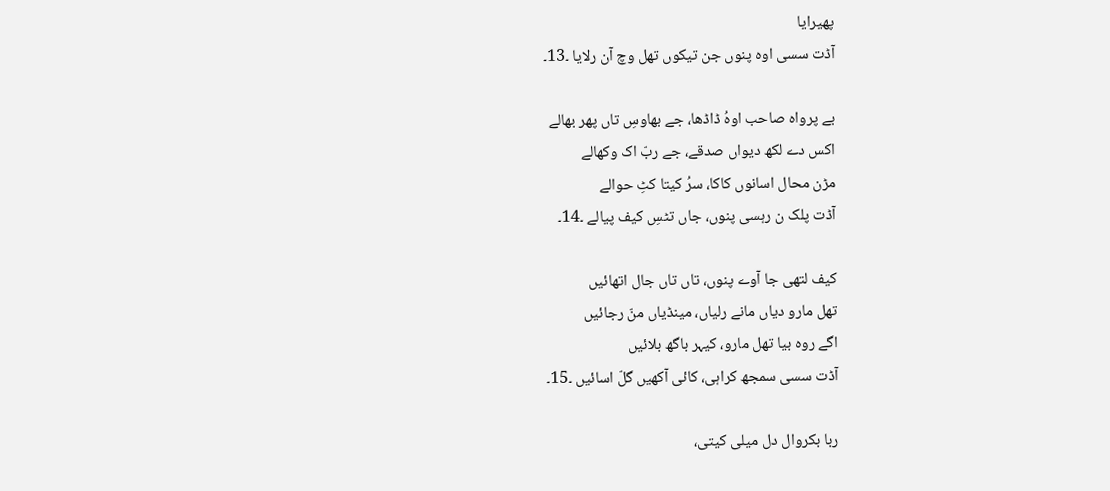پھیرایا
آڈت سسی اوہ پنوں جن تیکوں تھل وچ آن رلایا ۔13۔

بے پرواہ صاحب اوہُ ڈاڈھا، جے بھاوسِ تاں پھر بھالے
اکس دے لکھ دیواں صدقے، جے ربّ اک وکھالے
مڑن محال اسانوں کاکا، سرُ کیتا کٹِ حوالے
آڈت پلک ن رہسی پنوں، جاں تٹسِ کیف پیالے ۔14۔

کیف لتھی جا آوے پنوں، تاں تاں جال اتھائیں
تھل مارو دیاں مانے رلیاں، مینڈیاں منّ رجائیں
اگے روہ بیا تھل مارو، کیہر باگھ بلائیں
آڈت سسی سمجھ کراہی، کائی آکھیں گلّ اسائیں ۔15۔

ربا بکروال دل میلی کیتی،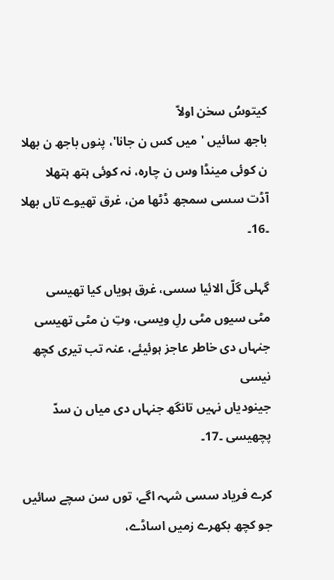کیتوسُ سخن اولاّ
باجھ سائیں 'میں کس ن جانا'، پنوں باجھ ن بھلا
ن کوئی مینڈا وس ن چارہ، نہ کوئی ہتھ ہتھلا
آڈت سسی سمجھ ڈٹھا من، غرق تھیوے تاں بھلا ۔16۔

گہلی گلّ الائیا سسی، غرق ہویاں کیا تھیسی
مٹی سیوں مٹی رلِ ویسی، وتِ ن مٹی تھیسی
جنہاں دی خاطر عاجز ہوئیئے، عنہ تب تیری کچھ نیسی
جینودیاں نہیں تانگھ جنہاں دی میاں ن سدّ پچھیسی ۔17۔

کرے فریاد سسی شہہ اگے، توں سن سچے سائیں
جو کچھ بکھرے زمیں اساڈے،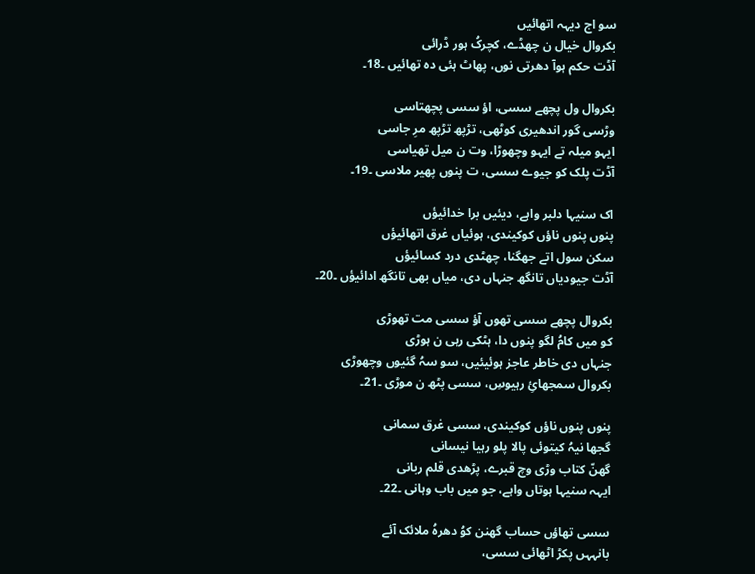سو اج دیہہ اتھائیں
بکروال خیال ن چھڈے، کچرکُ ہور ڈرائی
آڈت حکم ہوآ دھرتی نوں، پھاٹ ہئی دہ تھائیں ۔18۔

بکروال ول پچھے سسی، اؤ سسی پچھتاسی
وڑسی گور اندھیری کوٹھی، تڑپھ تڑپھ مرِ جاسی
ایہو میلہ تے ایہو وچھوڑا، وت ن میل تھیاسی
آڈت پلک کو جیوے سسی، ت پنوں پھیر ملاسی ۔19۔

اک سنیہا دلبر واہے، دیئیں برا خدائیؤں
پنوں پنوں ناؤں کوکیندی، ہوئیاں غرق اتھائیؤں
سکن سول اتے جھگنا، چھٹدی درد کسائیؤں
آڈت جیودیاں تانگھ جنہاں دی، میاں بھی تانگھ ادائیؤں ۔20۔

بکروال پچھے سسی تھوں آؤ سسی مت تھوڑی
کو میں کامُ لگو پنوں دا، ہٹکی رہی ن ہوڑی
جنہاں دی خاطر عاجز ہوئیئیں، سو سہُ گئیوں وچھوڑی
بکروال سمجھائِ رہیوسِ، سسی پٹھ ن موڑی ۔21۔

پنوں پنوں ناؤں کوکیندی، سسی غرق سمانی
گجھا نیہُ کیتوئی پالا پلو رہیا نیسانی
گھنّ کتاب وڑی وچ قبرے، پڑھدی قلم ربانی
ایہہ سنیہا ہوتاں واہے، جو میں باب وہانی ۔22۔

سسی تھاؤں حساب گھنن کوُ دھرہُ ملائک آئے
بانہہں پکڑ اٹھائی سسی،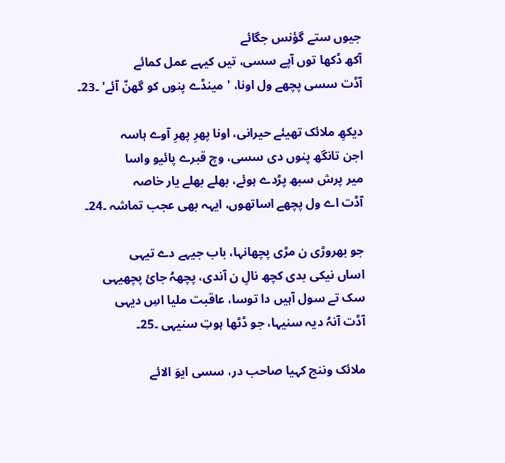جیوں ستے گؤنس جگائے
آکھ ڈکھا توں آپے سسی، تیں کیہے عمل کمائے
آڈت سسی پچھے ول اونا، 'مینڈے پنوں کو گھنّ آئے' ۔23۔

دیکھِ ملائک تھیئے حیرانی، اونا پھرِ پھرِ آوے ہاسہ
اجن تانگھ پنوں دی سسی، وچ قبرے پائیو واسا
میر پرش سبھ پڑدے ہوئے، بھلے بھلے یار خاصہ
آڈت اے ول پچھے اساتھوں، ایہہ بھی عجب تماشہ ۔24۔

جو بھروڑی ن مڑی پچھانہا، باب جیہے دے تیہی
اساں نیکی بدی کچھ نالِ ن آندی، پچھہُ جائ پچھیہی
سک تے سول آہیں دا توسا، عاقبت ملیا اسِ دیہی
آڈت آنہُ دیہ سنیہا، جو ڈٹھا ہوتِ سنیہی ۔25۔

ملائک وننج کہیا صاحب در، سسی ایوَ الائے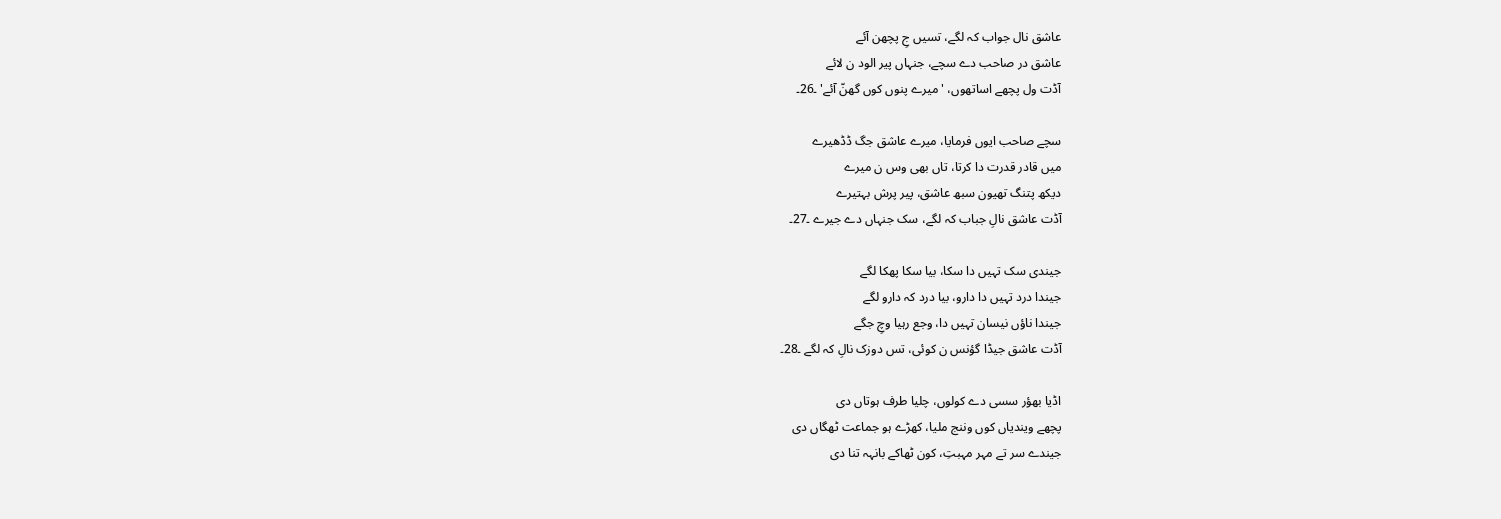عاشق نال جواب کہ لگے، تسیں جِ پچھن آئے
عاشق در صاحب دے سچے، جنہاں پیر الود ن لائے
آڈت ول پچھے اساتھوں، 'میرے پنوں کوں گھنّ آئے' ۔26۔

سچے صاحب ایوں فرمایا، میرے عاشق جگ ڈڈھیرے
میں قادر قدرت دا کرتا، تاں بھی وس ن میرے
دیکھ پتنگ تھیون سبھ عاشق، پیر پرش بہتیرے
آڈت عاشق نالِ جباب کہ لگے، سک جنہاں دے جیرے ۔27۔

جیندی سک تہیں دا سکا، بیا سکا پھکا لگے
جیندا درد تہیں دا دارو، بیا درد کہ دارو لگے
جیندا ناؤں نیسان تہیں دا، وجع رہیا وچِ جگے
آڈت عاشق جیڈا گؤنس ن کوئی، تس دوزک نالِ کہ لگے ۔28۔

اڈیا بھؤر سسی دے کولوں، چلیا طرف ہوتاں دی
پچھے ویندیاں کوں وننج ملیا، کھڑے ہو جماعت ٹھگاں دی
جیندے سر تے مہر مہبتِ، کون ٹھاکے بانہہ تنا دی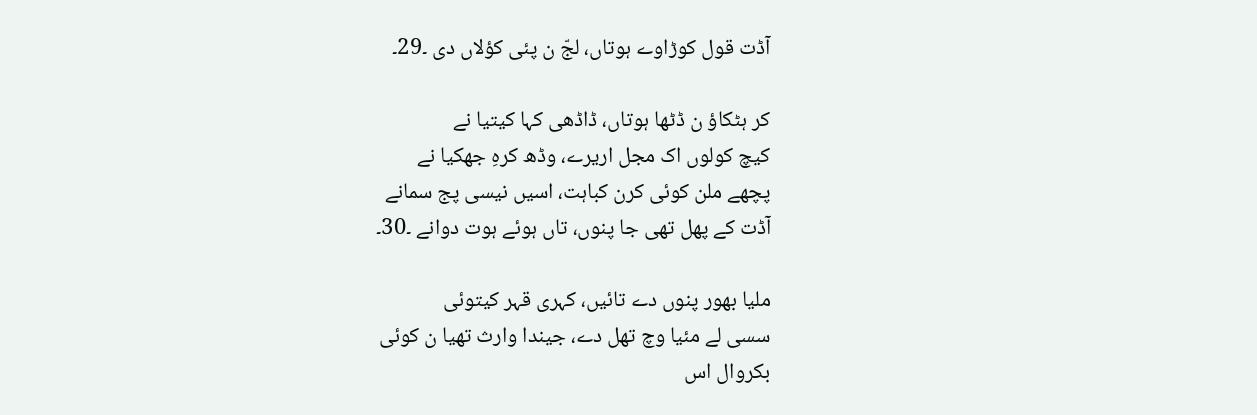آڈت قول کوڑاوے ہوتاں، لجّ ن پئی کؤلاں دی ۔29۔

کر ہٹکاؤ ن ڈٹھا ہوتاں، ڈاڈھی کہا کیتیا نے
کیچ کولوں اک مجل اریرے، وڈھ کرہِ جھکیا نے
پچھے ملن کوئی کرن کباہت، اسیں نیسی پج سمانے
آڈت کے پھل تھی جا پنوں، تاں ہوئے ہوت دوانے ۔30۔

ملیا بھور پنوں دے تائیں، کہری قہر کیتوئی
سسی لے مئیا وچ تھل دے، جیندا وارث تھیا ن کوئی
بکروال اس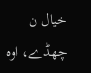خیال ن چھڈے، اوہ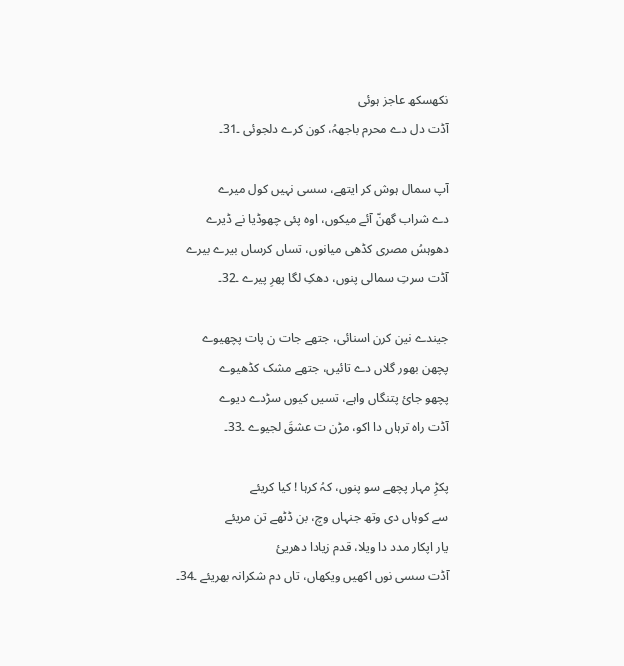نکھسکھ عاجز ہوئی
آڈت دل دے محرم باجھہُ، کون کرے دلجوئی ۔31۔

آپ سمال ہوش کر ایتھے، سسی نہیں کول میرے
دے شراب گھنّ آئے میکوں، اوہ پئی چھوڈیا نے ڈیرے
دھوہسُ مصری کڈھی میانوں، تساں کرساں بیرے بیرے
آڈت سرتِ سمالی پنوں، دھکِ لگا پھرِ پیرے ۔32۔

جیندے نین کرن اسنائی، جتھے جات ن پات پچھیوے
پچھن بھور گلاں دے تائیں، جتھے مشک کڈھیوے
پچھو جائ پتنگاں واہے، تسیں کیوں سڑدے دیوے
آڈت راہ ترہاں دا اکو، مڑن ت عشقَ لجیوے ۔33۔

پکڑِ مہار پچھے سو پنوں، کہُ کرہا ! کیا کریئے
سے کوہاں دی وتھ جنہاں وچ، بن ڈٹھے تن مریئے
یار اپکار مدد دا ویلا، قدم زیادا دھریئ
آڈت سسی نوں اکھیں ویکھاں، تاں دم شکرانہ بھریئے ۔34۔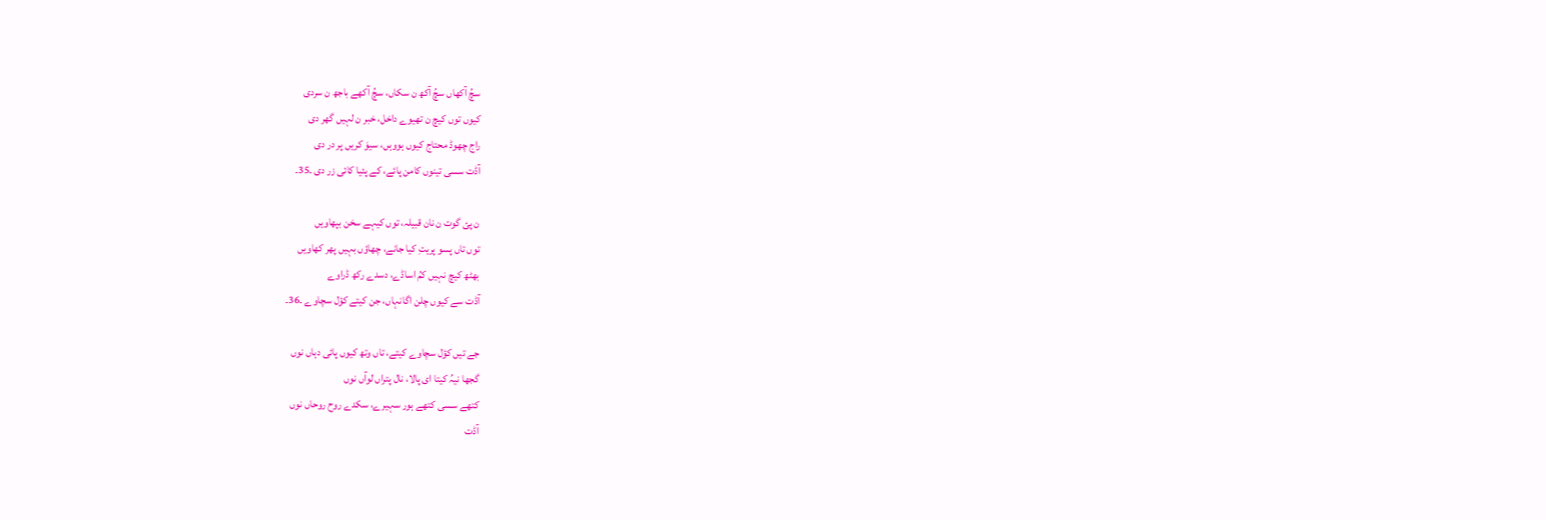سچُ آکھاں سچُ آکھ ن سکاں، سچُ آکھے باجھ ن سردی
کیوں توں کیچ ن تھیوے داخل، خبر ن لہیں گھر دی
راج چھوڈ محتاج کیوں ہووہں، سیوَ کریں پر در دی
آڈت سسی تینوں کامن پائے، کے پئیا کائی زر دی ۔35۔

ن پئ گوت ن نان قبیلہ، توں کیہے سخن بپھاویں
توں تاں پسو پریتِ کیا جانے، چھاؤں بہیں پھر کھاویں
بھٹھ کیچ نہیں کمُ اساڈے، دسدے رکھ ڈراوے
آڈت سے کیوں چلن اگانہاں، جن کیتے کؤل سچاوے ۔36۔

جے تیں کؤل سچاوے کیتے، تاں وتھ کیوں پائی دہاں نوں
گجھا نیہُ کیتا ای پالا، نال پتراں لوآں نوں
کتھے سسی کتھے ہور سہیرے، سکدے روح روحاں نوں
آڈت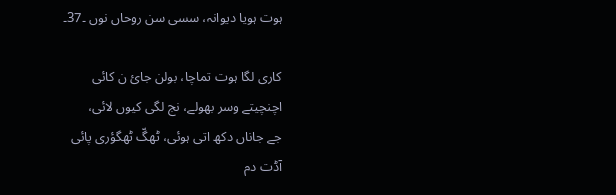ہوت ہویا دیوانہ، سسی سن روحاں نوں ۔37۔

کاری لگا ہوت تماچا، بولن جائ ن کائی
اچنچیتے وسر بھولے، نج لگی کیوں لائی،
جے جاناں دکھ اتی ہوئی، ٹھگّ ٹھگؤری پائی
آڈت دم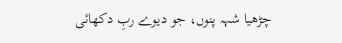چڑھیا شہہ پنوں، جو دیوے ربِ دکھائی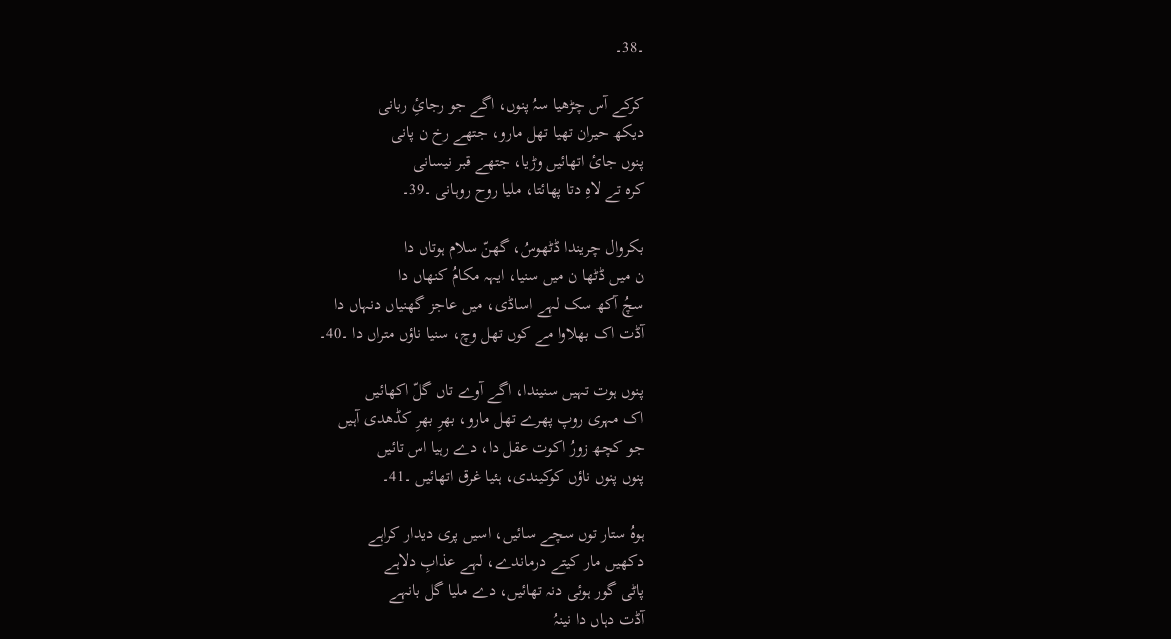۔38۔

کرکے آس چڑھیا سہُ پنوں، اگے جو رجائِ ربانی
دیکھ حیران تھیا تھل مارو، جتھے رخ ن پانی
پنوں جائ اتھائیں وڑیا، جتھے قبر نیسانی
کرہ تے لاہِ دتا پھائتا، ملیا روح روہانی ۔39۔

بکروال چریندا ڈٹھوسُ، گھنّ سلام ہوتاں دا
ن میں ڈٹھا ن میں سنیا، ایہہ مکامُ کنھاں دا
سچُ آکھ سک لہے اساڈی، میں عاجز گھنیاں دنہاں دا
آڈت اک بھلاوا مے کوں تھل وچ، سنیا ناؤں متراں دا ۔40۔

پنوں ہوت تہیں سنیندا، اگے آوے تاں گلّ اکھائیں
اک مہری روپ پھرے تھل مارو، بھرِ بھرِ کڈھدی آہیں
جو کچھ زورُ اکوت عقل دا، دے رہیا اس تائیں
پنوں پنوں ناؤں کوکیندی، ہئیا غرق اتھائیں ۔41۔

ہوہُ ستار توں سچے سائیں، اسیں پری دیدار کراہے
دکھیں مار کیتے درماندے، لہے عذابِ دلاہے
پاٹی گور ہوئی دنہ تھائیں، دے ملیا گل بانہے
آڈت دہاں دا نینہُ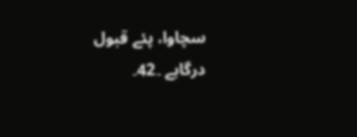سچاوا، پئے قبول درگاہے ۔42۔